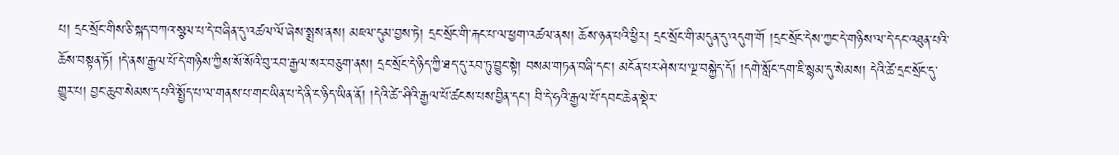པ། དྲང་སྲོང་གིས་ཅི་སྐད་བཀའ་སྩལ་པ་དེ་བཞིན་དུ་འཚལ་ལོ་ཞེས་སྨྲས་ནས། མཇལ་དུམ་བྱས་ཏེ། དྲང་སྲོང་གི་རྐང་པ་ལ་ཕྱག་འཚལ་ནས། ཆོས་ཉན་པའི་ཕྱིར། དྲང་སྲོང་གི་མདུན་དུ་འདུག་གོ །དྲང་སྲོང་དེས་ཀྱང་དེ་གཉིས་ལ་དེ་དང་འཐུན་པའི་ཆོས་བསྟན་ཏོ། །དེ་ནས་རྒྱལ་པོ་དེ་གཉིས་ཀྱིས་སོ་སོའི་བུ་རབ་རྒྱལ་སར་བཅུག་ནས། དྲང་སྲོང་དེ་ཉིད་ཀྱི་ཐད་དུ་རབ་ཏུ་བྱུང་སྟེ། བསམ་གཏན་བཞི་དང་། མངོན་པར་ཤེས་པ་ལྔ་བསྐྱེད་དོ། །དགེ་སློང་དག་ཇི་སྙམ་དུ་སེམས། དེའི་ཚེ་དྲང་སྲོང་དུ་གྱུར་པ། བྱང་ཆུབ་སེམས་དཔའི་སྤྱོད་པ་ལ་གནས་པ་གང་ཡིན་པ་དེ་ནི་ང་ཉིད་ཡིན་ནོ། །དེའི་ཚེ་་ཤིའི་རྒྱལ་པོ་ཚངས་པས་བྱིན་དང་། བི་དེ་ཧའི་རྒྱལ་པོ་དབང་ཆེན་སྡེར་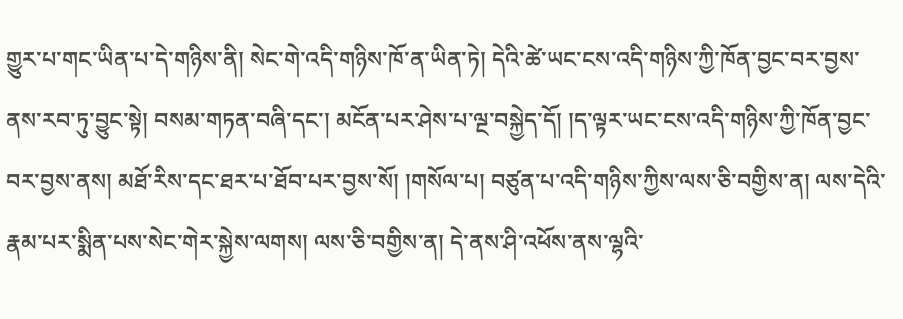གྱུར་པ་གང་ཡིན་པ་དེ་གཉིས་ནི། སེང་གེ་འདི་གཉིས་ཁོ་ན་ཡིན་ཏེ། དེའི་ཚེ་ཡང་ངས་འདི་གཉིས་ཀྱི་ཁོན་བྱང་བར་བྱས་ནས་རབ་ཏུ་བྱུང་སྟེ། བསམ་གཏན་བཞི་དང་། མངོན་པར་ཤེས་པ་ལྔ་བསྐྱེད་དོ། །ད་ལྟར་ཡང་ངས་འདི་གཉིས་ཀྱི་ཁོན་བྱང་བར་བྱས་ནས། མཐོ་རིས་དང་ཐར་པ་ཐོབ་པར་བྱས་སོ། །གསོལ་པ། བཙུན་པ་འདི་གཉིས་ཀྱིས་ལས་ཅི་བགྱིས་ན། ལས་དེའི་རྣམ་པར་སྨིན་པས་སེང་གེར་སྐྱེས་ལགས། ལས་ཅི་བགྱིས་ན། དེ་ནས་ཤི་འཕོས་ནས་ལྷའི་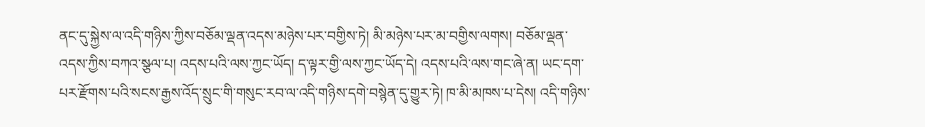ནང་དུ་སྐྱེས་ལ་འདི་གཉིས་ཀྱིས་བཅོམ་ལྡན་འདས་མཉེས་པར་བགྱིས་ཏེ། མི་མཉེས་པར་མ་བགྱིས་ལགས། བཅོམ་ལྡན་འདས་ཀྱིས་བཀའ་སྩལ་པ། འདས་པའི་ལས་ཀྱང་ཡོད། ད་ལྟར་གྱི་ལས་ཀྱང་ཡོད་དེ། འདས་པའི་ལས་གང་ཞེ་ན། ཡང་དག་པར་རྫོགས་པའི་སངས་རྒྱས་འོད་སྲུང་གི་གསུང་རབ་ལ་འདི་གཉིས་དགེ་བསྙེན་དུ་གྱུར་ཏེ། ཁ་མི་མཁས་པ་དེས། འདི་གཉིས་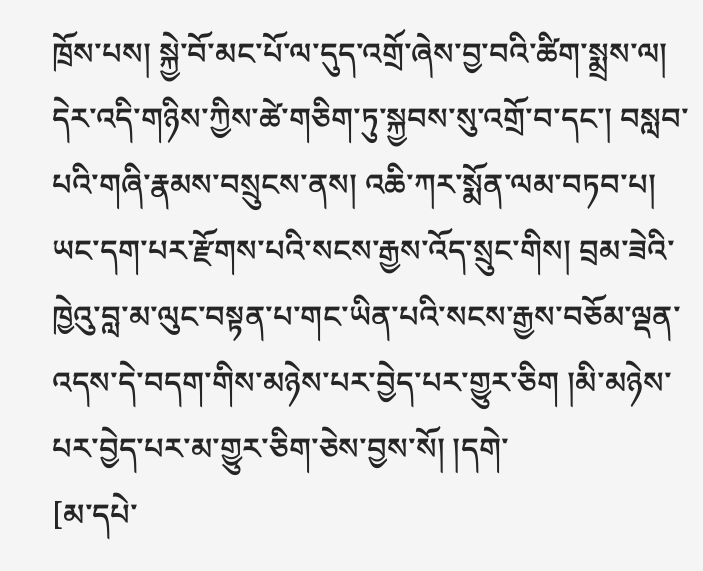ཁྲོས་པས། སྐྱེ་བོ་མང་པོ་ལ་དུད་འགྲོ་ཞེས་བྱ་བའི་ཚིག་སྨྲས་ལ། དེར་འདི་གཉིས་ཀྱིས་ཚེ་གཅིག་ཏུ་སྐྱབས་སུ་འགྲོ་བ་དང་། བསླབ་པའི་གཞི་རྣམས་བསྲུངས་ནས། འཆི་ཀར་སྨོན་ལམ་བཏབ་པ། ཡང་དག་པར་རྫོགས་པའི་སངས་རྒྱས་འོད་སྲུང་གིས། བྲམ་ཟེའི་ཁྱེའུ་བླ་མ་ལུང་བསྟན་པ་གང་ཡིན་པའི་སངས་རྒྱས་བཅོམ་ལྡན་འདས་དེ་བདག་གིས་མཉེས་པར་བྱེད་པར་གྱུར་ཅིག །མི་མཉེས་པར་བྱེད་པར་མ་གྱུར་ཅིག་ཅེས་བྱས་སོ། །དགེ་
[མ་དཔེ་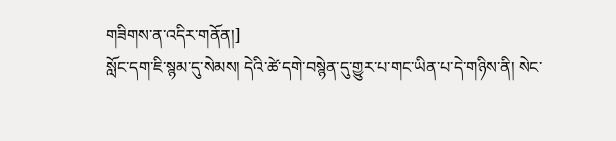གཟིགས་ན་འདིར་གནོན།]
སློང་དག་ཇི་སྙམ་དུ་སེམས། དེའི་ཚེ་དགེ་བསྙེན་དུ་གྱུར་པ་གང་ཡིན་པ་དེ་གཉིས་ནི། སེང་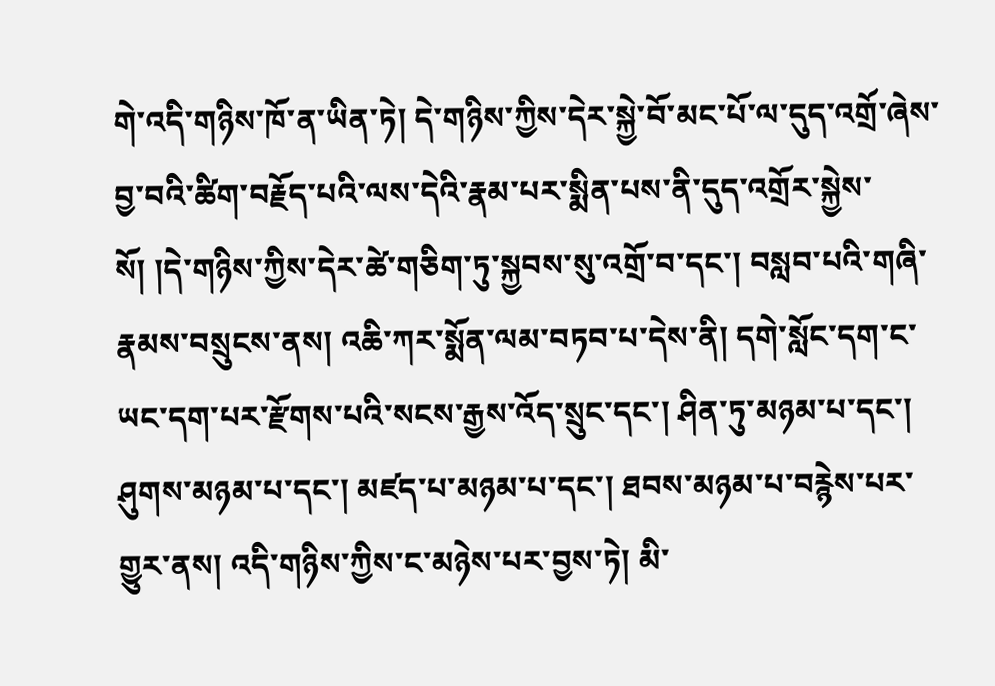གེ་འདི་གཉིས་ཁོ་ན་ཡིན་ཏེ། དེ་གཉིས་ཀྱིས་དེར་སྐྱེ་བོ་མང་པོ་ལ་དུད་འགྲོ་ཞེས་བྱ་བའི་ཚིག་བརྗོད་པའི་ལས་དེའི་རྣམ་པར་སྨིན་པས་ནི་དུད་འགྲོར་སྐྱེས་སོ། །དེ་གཉིས་ཀྱིས་དེར་ཚེ་གཅིག་ཏུ་སྐྱབས་སུ་འགྲོ་བ་དང་། བསླབ་པའི་གཞི་རྣམས་བསྲུངས་ནས། འཆི་ཀར་སྨོན་ལམ་བཏབ་པ་དེས་ནི། དགེ་སློང་དག་ང་ཡང་དག་པར་རྫོགས་པའི་སངས་རྒྱས་འོད་སྲུང་དང་། ཤིན་ཏུ་མཉམ་པ་དང་། ཤུགས་མཉམ་པ་དང་། མཛད་པ་མཉམ་པ་དང་། ཐབས་མཉམ་པ་བརྙེས་པར་གྱུར་ནས། འདི་གཉིས་ཀྱིས་ང་མཉེས་པར་བྱས་ཏེ། མི་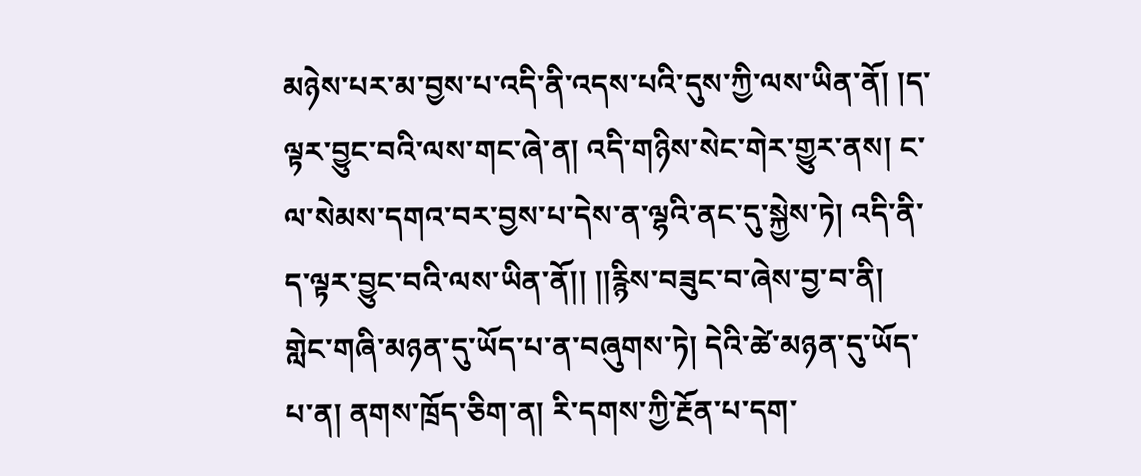མཉེས་པར་མ་བྱས་པ་འདི་ནི་འདས་པའི་དུས་ཀྱི་ལས་ཡིན་ནོ། །ད་ལྟར་བྱུང་བའི་ལས་གང་ཞེ་ན། འདི་གཉིས་སེང་གེར་གྱུར་ནས། ང་ལ་སེམས་དགའ་བར་བྱས་པ་དེས་ན་ལྷའི་ནང་དུ་སྐྱེས་ཏེ། འདི་ནི་ད་ལྟར་བྱུང་བའི་ལས་ཡིན་ནོ།། །།རྙིས་བཟུང་བ་ཞེས་བྱ་བ་ནི། གླེང་གཞི་མཉན་དུ་ཡོད་པ་ན་བཞུགས་ཏེ། དེའི་ཚེ་མཉན་དུ་ཡོད་པ་ན། ནགས་ཁྲོད་ཅིག་ན། རི་དགས་ཀྱི་རྔོན་པ་དག་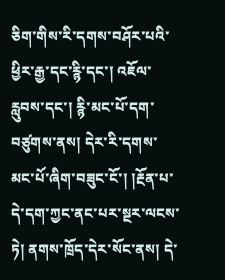ཅིག་གིས་རི་དགས་བཤོར་པའི་ཕྱིར་རྒྱ་དང་རྙི་དང་། འཇོལ་རླུབས་དང་། རྙི་མང་པོ་དག་བཙུགས་ནས། དེར་རི་དགས་མང་པོ་ཞིག་བཟུང་ངོ་། །རྔོན་པ་དེ་དག་ཀྱང་ནང་པར་སྔར་ལངས་ཏེ། ནགས་ཁྲོད་དེར་སོང་ནས། དེ་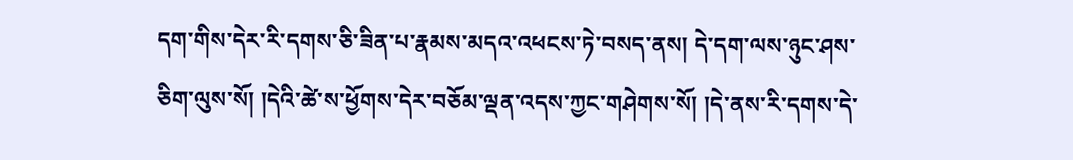དག་གིས་དེར་རི་དགས་ཅི་ཟིན་པ་རྣམས་མདའ་འཕངས་ཏེ་བསད་ནས། དེ་དག་ལས་ཉུང་ཤས་ཅིག་ལུས་སོ། །དེའི་ཚེ་ས་ཕྱོགས་དེར་བཅོམ་ལྡན་འདས་ཀྱང་གཤེགས་སོ། །དེ་ནས་རི་དགས་དེ་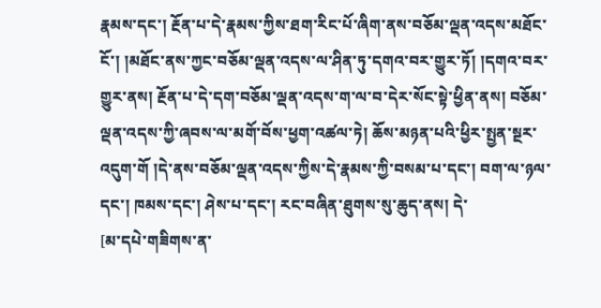རྣམས་དང་། རྔོན་པ་དེ་རྣམས་ཀྱིས་ཐག་རིང་པོ་ཞིག་ནས་བཅོམ་ལྡན་འདས་མཐོང་ངོ་། །མཐོང་ནས་ཀྱང་བཅོམ་ལྡན་འདས་ལ་ཤིན་ཏུ་དགའ་བར་གྱུར་ཏོ། །དགའ་བར་གྱུར་ནས། རྔོན་པ་དེ་དག་བཅོམ་ལྡན་འདས་ག་ལ་བ་དེར་སོང་སྟེ་ཕྱིན་ནས། བཅོམ་ལྡན་འདས་ཀྱི་ཞབས་ལ་མགོ་བོས་ཕྱག་འཚལ་ཏེ། ཆོས་མཉན་པའི་ཕྱིར་སྤྱན་སྔར་འདུག་གོ །དེ་ནས་བཅོམ་ལྡན་འདས་ཀྱིས་དེ་རྣམས་ཀྱི་བསམ་པ་དང་། བག་ལ་ཉལ་དང་། ཁམས་དང་། ཤེས་པ་དང་། རང་བཞིན་ཐུགས་སུ་ཆུད་ནས། དེ་
[མ་དཔེ་གཟིགས་ན་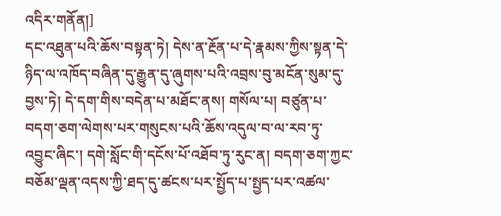འདིར་གནོན།]
དང་འཐུན་པའི་ཆོས་བསྟན་ཏེ། དེས་ན་རྔོན་པ་དེ་རྣམས་ཀྱིས་སྟན་དེ་ཉིད་ལ་འཁོད་བཞིན་དུ་རྒྱུན་དུ་ཞུགས་པའི་འབྲས་བུ་མངོན་སུམ་དུ་བྱས་ཏེ། དེ་དག་གིས་བདེན་པ་མཐོང་ནས། གསོལ་པ། བཙུན་པ་བདག་ཅག་ལེགས་པར་གསུངས་པའི་ཆོས་འདུལ་བ་ལ་རབ་ཏུ་འབྱུང་ཞིང་། དགེ་སློང་གི་དངོས་པོ་འཐོབ་ཏུ་རུང་ན། བདག་ཅག་ཀྱང་བཅོམ་ལྡན་འདས་ཀྱི་ཐད་དུ་ཚངས་པར་སྤྱོད་པ་སྤྱད་པར་འཚལ་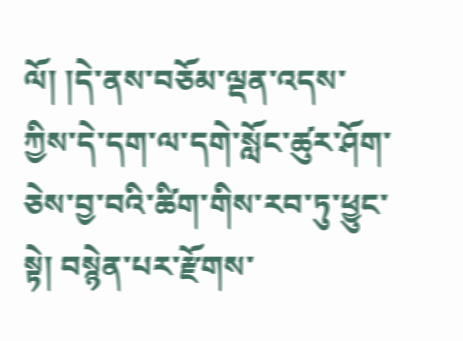ལོ། །དེ་ནས་བཅོམ་ལྡན་འདས་ཀྱིས་དེ་དག་ལ་དགེ་སློང་ཚུར་ཤོག་ཅེས་བྱ་བའི་ཚིག་གིས་རབ་ཏུ་ཕྱུང་སྟེ། བསྙེན་པར་རྫོགས་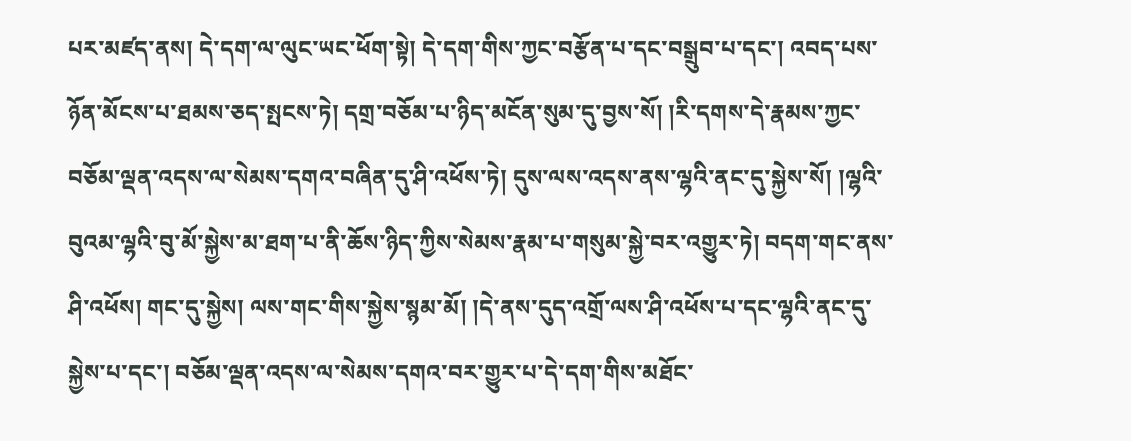པར་མཛད་ནས། དེ་དག་ལ་ལུང་ཡང་ཕོག་སྟེ། དེ་དག་གིས་ཀྱང་བརྩོན་པ་དང་བསྒྲུབ་པ་དང་། འབད་པས་ཉོན་མོངས་པ་ཐམས་ཅད་སྤངས་ཏེ། དགྲ་བཅོམ་པ་ཉིད་མངོན་སུམ་དུ་བྱས་སོ། །རི་དགས་དེ་རྣམས་ཀྱང་བཅོམ་ལྡན་འདས་ལ་སེམས་དགའ་བཞིན་དུ་ཤི་འཕོས་ཏེ། དུས་ལས་འདས་ནས་ལྷའི་ནང་དུ་སྐྱེས་སོ། །ལྷའི་བུའམ་ལྷའི་བུ་མོ་སྐྱེས་མ་ཐག་པ་ནི་ཆོས་ཉིད་ཀྱིས་སེམས་རྣམ་པ་གསུམ་སྐྱེ་བར་འགྱུར་ཏེ། བདག་གང་ནས་ཤི་འཕོས། གང་དུ་སྐྱེས། ལས་གང་གིས་སྐྱེས་སྙམ་མོ། །དེ་ནས་དུད་འགྲོ་ལས་ཤི་འཕོས་པ་དང་ལྷའི་ནང་དུ་སྐྱེས་པ་དང་། བཅོམ་ལྡན་འདས་ལ་སེམས་དགའ་བར་གྱུར་པ་དེ་དག་གིས་མཐོང་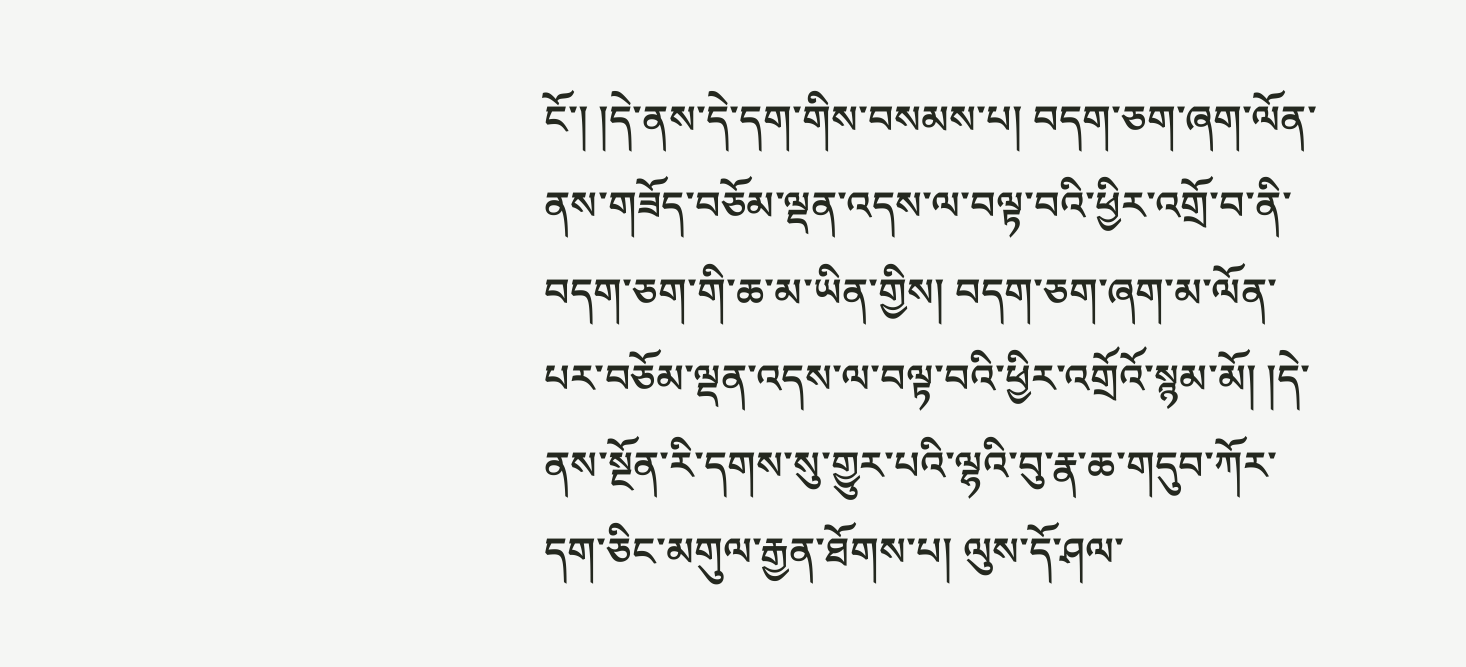ངོ་། །དེ་ནས་དེ་དག་གིས་བསམས་པ། བདག་ཅག་ཞག་ལོན་ནས་གཟོད་བཅོམ་ལྡན་འདས་ལ་བལྟ་བའི་ཕྱིར་འགྲོ་བ་ནི་བདག་ཅག་གི་ཆ་མ་ཡིན་གྱིས། བདག་ཅག་ཞག་མ་ལོན་པར་བཅོམ་ལྡན་འདས་ལ་བལྟ་བའི་ཕྱིར་འགྲོའོ་སྙམ་མོ། །དེ་ནས་སྔོན་རི་དགས་སུ་གྱུར་པའི་ལྷའི་བུ་རྣ་ཆ་གདུབ་ཀོར་དག་ཅིང་མགུལ་རྒྱན་ཐོགས་པ། ལུས་དོ་ཤལ་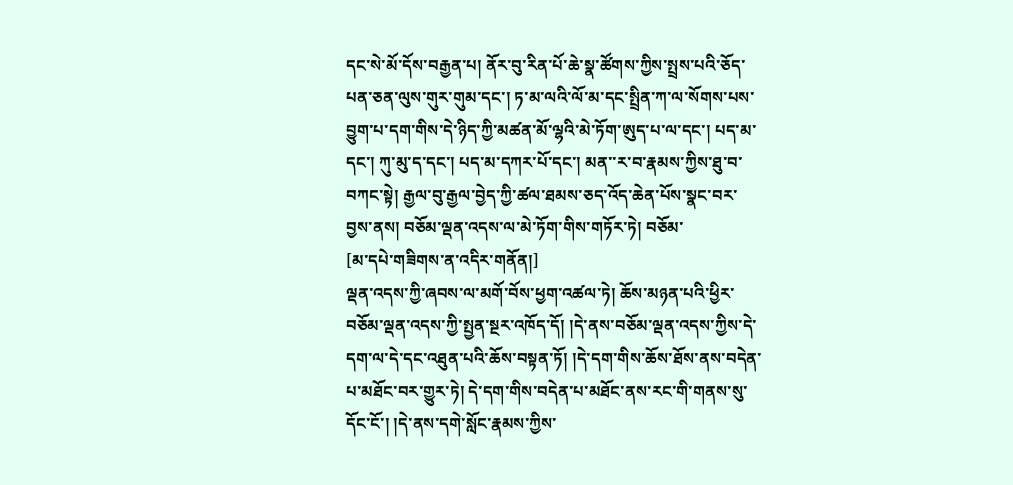དང་སེ་མོ་དོས་བརྒྱན་པ། ནོར་བུ་རིན་པོ་ཆེ་སྣ་ཚོགས་ཀྱིས་སྤྲས་པའི་ཅོད་པན་ཅན་ལུས་གུར་གུམ་དང་། ཏ་མ་ལའི་ལོ་མ་དང་སྤྲིན་ཀ་ལ་སོགས་པས་བྱུག་པ་དག་གིས་དེ་ཉིད་ཀྱི་མཚན་མོ་ལྷའི་མེ་ཏོག་ཨུད་པ་ལ་དང་། པད་མ་དང་། ཀུ་མུ་ད་དང་། པད་མ་དཀར་པོ་དང་། མན་་ར་བ་རྣམས་ཀྱིས་ཐུ་བ་བཀང་སྟེ། རྒྱལ་བུ་རྒྱལ་བྱེད་ཀྱི་ཚལ་ཐམས་ཅད་འོད་ཆེན་པོས་སྣང་བར་བྱས་ནས། བཅོམ་ལྡན་འདས་ལ་མེ་ཏོག་གིས་གཏོར་ཏེ། བཅོམ་
[མ་དཔེ་གཟིགས་ན་འདིར་གནོན།]
ལྡན་འདས་ཀྱི་ཞབས་ལ་མགོ་བོས་ཕྱག་འཚལ་ཏེ། ཆོས་མཉན་པའི་ཕྱིར་བཅོམ་ལྡན་འདས་ཀྱི་སྤྱན་སྔར་འཁོད་དོ། །དེ་ནས་བཅོམ་ལྡན་འདས་ཀྱིས་དེ་དག་ལ་དེ་དང་འཐུན་པའི་ཆོས་བསྟན་ཏོ། །དེ་དག་གིས་ཆོས་ཐོས་ནས་བདེན་པ་མཐོང་བར་གྱུར་ཏེ། དེ་དག་གིས་བདེན་པ་མཐོང་ནས་རང་གི་གནས་སུ་དོང་ངོ་། །དེ་ནས་དགེ་སློང་རྣམས་ཀྱིས་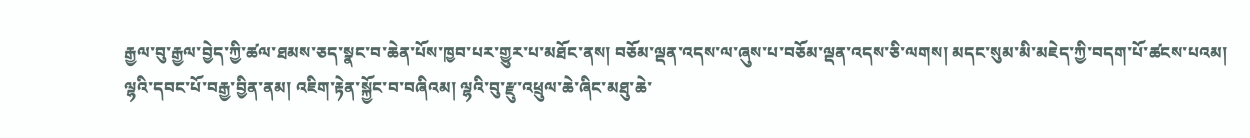རྒྱལ་བུ་རྒྱལ་བྱེད་ཀྱི་ཚལ་ཐམས་ཅད་སྣང་བ་ཆེན་པོས་ཁྱབ་པར་གྱུར་པ་མཐོང་ནས། བཅོམ་ལྡན་འདས་ལ་ཞུས་པ་བཅོམ་ལྡན་འདས་ཅི་ལགས། མདང་སུམ་མི་མཇེད་ཀྱི་བདག་པོ་ཚངས་པའམ། ལྷའི་དབང་པོ་བརྒྱ་བྱིན་ནམ། འཇིག་རྟེན་སྐྱོང་བ་བཞིའམ། ལྷའི་བུ་རྫུ་འཕྲུལ་ཆེ་ཞིང་མཐུ་ཆེ་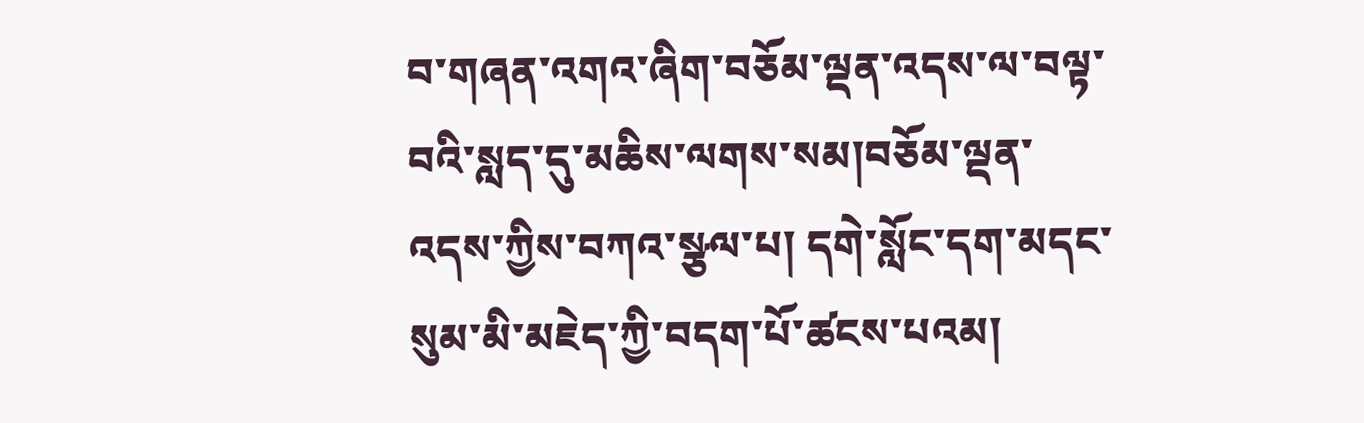བ་གཞན་འགའ་ཞིག་བཅོམ་ལྡན་འདས་ལ་བལྟ་བའི་སླད་དུ་མཆིས་ལགས་སམ།བཅོམ་ལྡན་འདས་ཀྱིས་བཀའ་སྩལ་པ། དགེ་སློང་དག་མདང་སུམ་མི་མཇེད་ཀྱི་བདག་པོ་ཚངས་པའམ།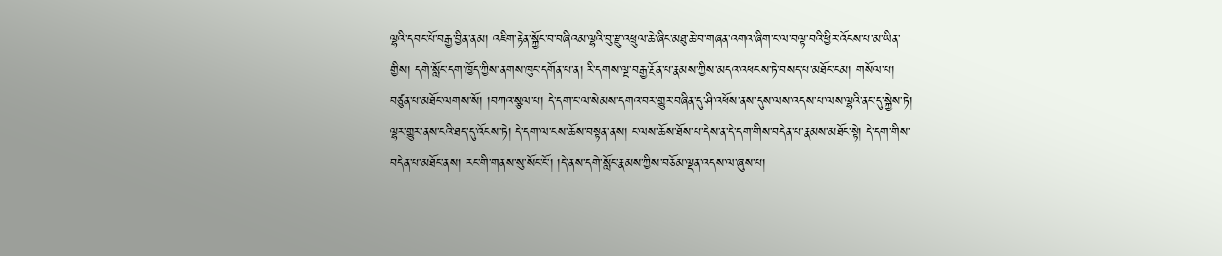ལྷའི་དབང་པོ་བརྒྱ་བྱིན་ནམ། འཇིག་རྟེན་སྐྱོང་བ་བཞིའམ་ལྷའི་བུ་རྫུ་འཕྲུལ་ཆེ་ཞིང་མཐུ་ཆེ་བ་གཞན་འགའ་ཞིག་ང་ལ་བལྟ་བའི་ཕྱིར་འོངས་པ་མ་ཡིན་གྱིས། དགེ་སློང་དག་ཁྱོད་ཀྱིས་ནགས་ཁུང་དགོན་པ་ན། རི་དགས་ལྔ་བརྒྱ་རྔོན་པ་རྣམས་ཀྱིས་མདའ་འཕངས་ཏེ་བསད་པ་མཐོང་ངམ། གསོལ་པ། བཙུན་པ་མཐོང་ལགས་སོ། །བཀའ་སྩལ་པ། དེ་དག་ང་ལ་སེམས་དགའ་བར་གྱུར་བཞིན་དུ་ཤི་འཕོས་ནས་དུས་ལས་འདས་པ་ལས་ལྷའི་ནང་དུ་སྐྱེས་ཏེ། ལྷར་གྱུར་ནས་ངའི་ཐད་དུ་འོངས་ཏེ། དེ་དག་ལ་ངས་ཆོས་བསྟན་ནས། ང་ལས་ཆོས་ཐོས་པ་དེས་ན་དེ་དག་གིས་བདེན་པ་རྣམས་མཐོང་སྟེ། དེ་དག་གིས་བདེན་པ་མཐོང་ནས། རང་གི་གནས་སུ་སོང་ངོ་། །དེ་ནས་དགེ་སློང་རྣམས་ཀྱིས་བཅོམ་ལྡན་འདས་ལ་ཞུས་པ།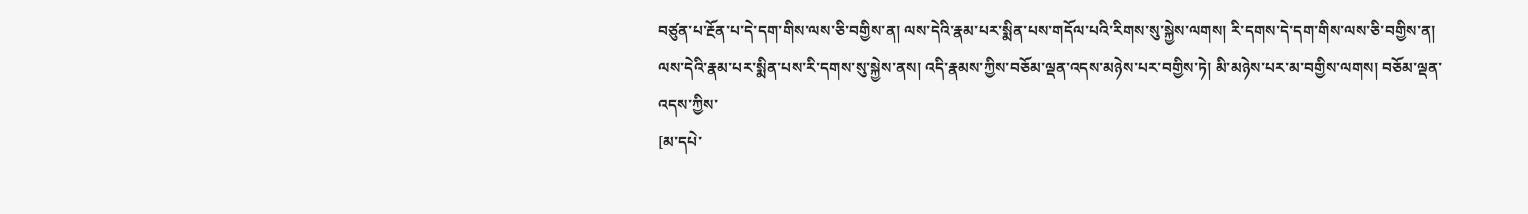བཙུན་པ་རྔོན་པ་དེ་དག་གིས་ལས་ཅི་བགྱིས་ན། ལས་དེའི་རྣམ་པར་སྨིན་པས་གདོལ་པའི་རིགས་སུ་སྐྱེས་ལགས། རི་དགས་དེ་དག་གིས་ལས་ཅི་བགྱིས་ན། ལས་དེའི་རྣམ་པར་སྨིན་པས་རི་དགས་སུ་སྐྱེས་ནས། འདི་རྣམས་ཀྱིས་བཅོམ་ལྡན་འདས་མཉེས་པར་བགྱིས་ཏེ། མི་མཉེས་པར་མ་བགྱིས་ལགས། བཅོམ་ལྡན་འདས་ཀྱིས་
[མ་དཔེ་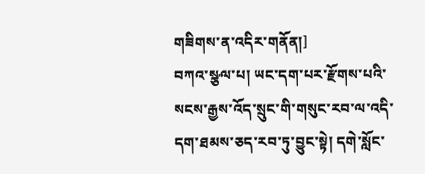གཟིགས་ན་འདིར་གནོན།]
བཀའ་སྩལ་པ། ཡང་དག་པར་རྫོགས་པའི་སངས་རྒྱས་འོད་སྲུང་གི་གསུང་རབ་ལ་འདི་དག་ཐམས་ཅད་རབ་ཏུ་བྱུང་སྟེ། དགེ་སློང་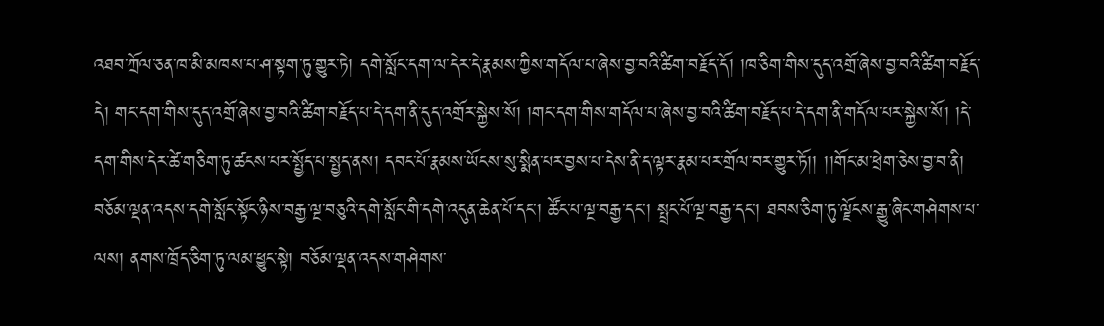འཐབ་ཀྲོལ་ཅན་ཁ་མི་མཁས་པ་ཤ་སྟག་ཏུ་གྱུར་ཏེ། དགེ་སློང་དག་ལ་དེར་དེ་རྣམས་ཀྱིས་གདོལ་པ་ཞེས་བྱ་བའི་ཚིག་བརྗོད་དོ། །ཁ་ཅིག་གིས་དུད་འགྲོ་ཞེས་བྱ་བའི་ཚིག་བརྗོད་དེ། གང་དག་གིས་དུད་འགྲོ་ཞེས་བྱ་བའི་ཚིག་བརྗོད་པ་དེ་དག་ནི་དུད་འགྲོར་སྐྱེས་སོ། །གང་དག་གིས་གདོལ་པ་ཞེས་བྱ་བའི་ཚིག་བརྗོད་པ་དེ་དག་ནི་གདོལ་པར་སྐྱེས་སོ། །དེ་དག་གིས་དེར་ཚེ་གཅིག་ཏུ་ཚངས་པར་སྤྱོད་པ་སྤྱད་ནས། དབང་པོ་རྣམས་ཡོངས་སུ་སྨིན་པར་བྱས་པ་དེས་ནི་ད་ལྟར་རྣམ་པར་གྲོལ་བར་གྱུར་ཏོ།། །།གོང་མ་ཕྲེག་ཅེས་བྱ་བ་ནི། བཅོམ་ལྡན་འདས་དགེ་སློང་སྟོང་ཉིས་བརྒྱ་ལྔ་བཅུའི་དགེ་སློང་གི་དགེ་འདུན་ཆེན་པོ་དང་། ཚོང་པ་ལྔ་བརྒྱ་དང་། སྤྲང་པོ་ལྔ་བརྒྱ་དང་། ཐབས་ཅིག་ཏུ་ལྗོངས་རྒྱུ་ཞིང་གཤེགས་པ་ལས། ནགས་ཁྲོད་ཅིག་ཏུ་ལམ་ཕྱུང་སྟེ། བཅོམ་ལྡན་འདས་གཤེགས་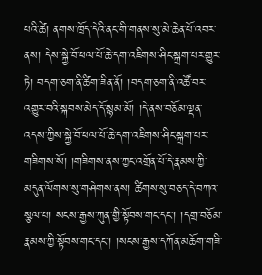པའི་ཚེ། ནགས་ཁྲོད་དེའི་ནང་གི་གནས་སུ་མེ་ཆེན་པོ་འབར་ནས། དེས་སྐྱེ་བོ་ཕལ་པོ་ཆེ་དག་འཇིགས་ཤིང་སྐྲག་པར་གྱུར་ཏེ། བདག་ཅག་ནི་ཚིག་ཟིན་ནོ། །བདག་ཅག་ནི་འཚོ་བར་འགྱུར་བའི་སྐབས་མེད་དོ་སྙམ་མོ། །དེ་ནས་བཅོམ་ལྡན་འདས་ཀྱིས་སྐྱེ་བོ་ཕལ་པོ་ཆེ་དག་འཇིགས་ཤིང་སྐྲག་པར་གཟིགས་སོ། །གཟིགས་ནས་ཀྱང་འགྲོན་པོ་དེ་རྣམས་ཀྱི་མདུན་ལོགས་སུ་གཤེགས་ནས། ཚིགས་སུ་བཅད་དེ་བཀའ་སྩལ་པ། སངས་རྒྱས་ཀུན་གྱི་སྟོབས་གང་དང་། །དགྲ་བཅོམ་རྣམས་ཀྱི་སྟོབས་གང་དང་། །སངས་རྒྱས་དཀོན་མཆོག་གཟི་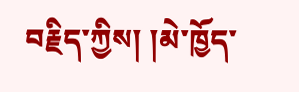བརྗིད་ཀྱིས། །མེ་ཁྱོད་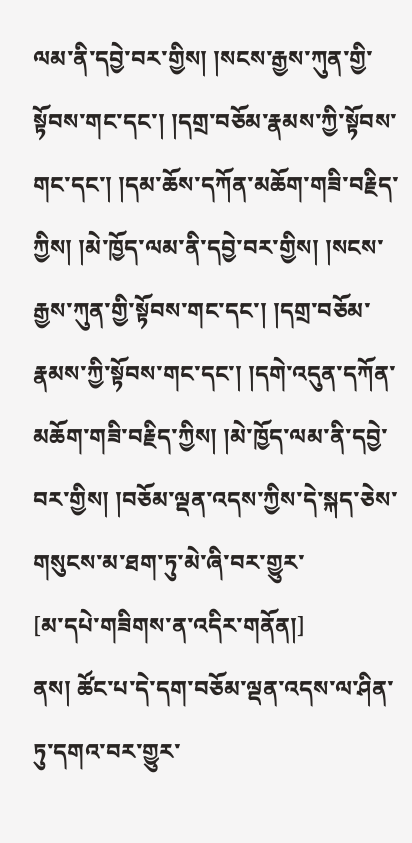ལམ་ནི་དབྱེ་བར་གྱིས། །སངས་རྒྱས་ཀུན་གྱི་སྟོབས་གང་དང་། །དགྲ་བཅོམ་རྣམས་ཀྱི་སྟོབས་གང་དང་། །དམ་ཆོས་དཀོན་མཆོག་གཟི་བརྗིད་ཀྱིས། །མེ་ཁྱོད་ལམ་ནི་དབྱེ་བར་གྱིས། །སངས་རྒྱས་ཀུན་གྱི་སྟོབས་གང་དང་། །དགྲ་བཅོམ་རྣམས་ཀྱི་སྟོབས་གང་དང་། །དགེ་འདུན་དཀོན་མཆོག་གཟི་བརྗིད་ཀྱིས། །མེ་ཁྱོད་ལམ་ནི་དབྱེ་བར་གྱིས། །བཅོམ་ལྡན་འདས་ཀྱིས་དེ་སྐད་ཅེས་གསུངས་མ་ཐག་ཏུ་མེ་ཞི་བར་གྱུར་
[མ་དཔེ་གཟིགས་ན་འདིར་གནོན།]
ནས། ཚོང་པ་དེ་དག་བཅོམ་ལྡན་འདས་ལ་ཤིན་ཏུ་དགའ་བར་གྱུར་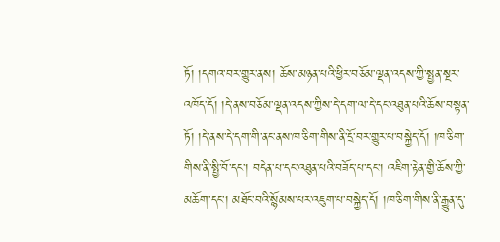ཏོ། །དགའ་བར་གྱུར་ནས། ཆོས་མཉན་པའི་ཕྱིར་བཅོམ་ལྡན་འདས་ཀྱི་སྤྱན་སྔར་འཁོད་དོ། །དེ་ནས་བཅོམ་ལྡན་འདས་ཀྱིས་དེ་དག་ལ་དེ་དང་འཐུན་པའི་ཆོས་བསྟན་ཏོ། །དེ་ནས་དེ་དག་གི་ནང་ནས་ཁ་ཅིག་གིས་ནི་དྲོ་བར་གྱུར་པ་བསྐྱེད་དོ། །ཁ་ཅིག་གིས་ནི་སྤྱི་བོ་དང་། བདེན་པ་དང་འཐུན་པའི་བཟོད་པ་དང་། འཇིག་རྟེན་གྱི་ཆོས་ཀྱི་མཆོག་དང་། མཐོང་བའི་སྙོམས་པར་འཇུག་པ་བསྐྱེད་དོ། །ཁ་ཅིག་གིས་ནི་རྒྱུན་དུ་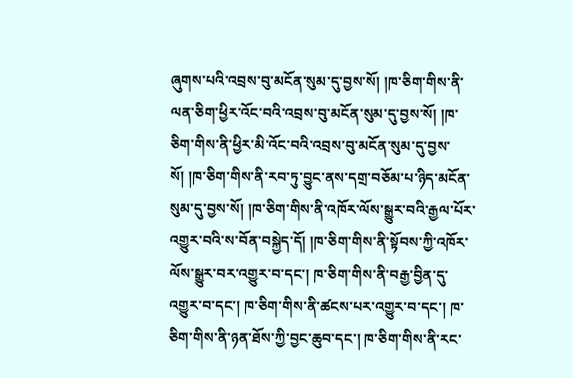ཞུགས་པའི་འབྲས་བུ་མངོན་སུམ་དུ་བྱས་སོ། །ཁ་ཅིག་གིས་ནི་ལན་ཅིག་ཕྱིར་འོང་བའི་འབྲས་བུ་མངོན་སུམ་དུ་བྱས་སོ། །ཁ་ཅིག་གིས་ནི་ཕྱིར་མི་འོང་བའི་འབྲས་བུ་མངོན་སུམ་དུ་བྱས་སོ། །ཁ་ཅིག་གིས་ནི་རབ་ཏུ་བྱུང་ནས་དགྲ་བཅོམ་པ་ཉིད་མངོན་སུམ་དུ་བྱས་སོ། །ཁ་ཅིག་གིས་ནི་འཁོར་ལོས་སྒྱུར་བའི་རྒྱལ་པོར་འགྱུར་བའི་ས་བོན་བསྐྱེད་དོ། །ཁ་ཅིག་གིས་ནི་སྟོབས་ཀྱི་འཁོར་ལོས་སྒྱུར་བར་འགྱུར་བ་དང་། ཁ་ཅིག་གིས་ནི་བརྒྱ་བྱིན་དུ་འགྱུར་བ་དང་། ཁ་ཅིག་གིས་ནི་ཚངས་པར་འགྱུར་བ་དང་། ཁ་ཅིག་གིས་ནི་ཉན་ཐོས་ཀྱི་བྱང་ཆུབ་དང་། ཁ་ཅིག་གིས་ནི་རང་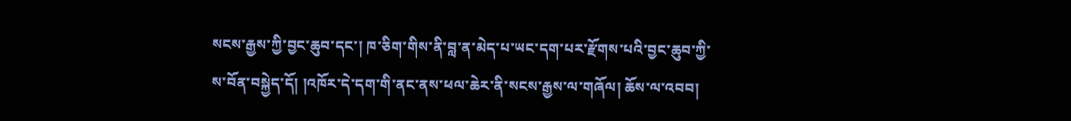སངས་རྒྱས་ཀྱི་བྱང་ཆུབ་དང་། ཁ་ཅིག་གིས་ནི་བླ་ན་མེད་པ་ཡང་དག་པར་རྫོགས་པའི་བྱང་ཆུབ་ཀྱི་ས་བོན་བསྐྱེད་དོ། །འཁོར་དེ་དག་གི་ནང་ནས་ཕལ་ཆེར་ནི་སངས་རྒྱས་ལ་གཞོལ། ཆོས་ལ་འབབ།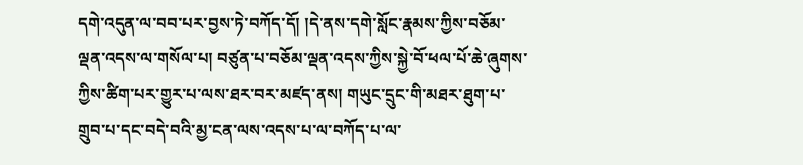དགེ་འདུན་ལ་བབ་པར་བྱས་ཏེ་བཀོད་དོ། །དེ་ནས་དགེ་སློང་རྣམས་ཀྱིས་བཅོམ་ལྡན་འདས་ལ་གསོལ་པ། བཙུན་པ་བཅོམ་ལྡན་འདས་ཀྱིས་སྐྱེ་བོ་ཕལ་པོ་ཆེ་ཞུགས་ཀྱིས་ཚིག་པར་གྱུར་པ་ལས་ཐར་བར་མཛད་ནས། གཡུང་དྲུང་གི་མཐར་ཐུག་པ་གྲུབ་པ་དང་བདེ་བའི་མྱ་ངན་ལས་འདས་པ་ལ་བཀོད་པ་ལ་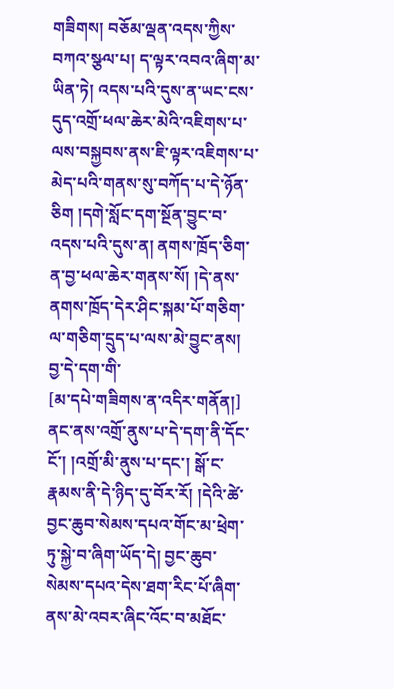གཟིགས། བཅོམ་ལྡན་འདས་ཀྱིས་བཀའ་སྩལ་པ། ད་ལྟར་འབའ་ཞིག་མ་ཡིན་ཏེ། འདས་པའི་དུས་ན་ཡང་ངས་དུད་འགྲོ་ཕལ་ཆེར་མེའི་འཇིགས་པ་ལས་བསྐྱབས་ནས་ཇི་ལྟར་འཇིགས་པ་མེད་པའི་གནས་སུ་བཀོད་པ་དེ་ཉོན་ཅིག །དགེ་སློང་དག་སྔོན་བྱུང་བ་འདས་པའི་དུས་ན། ནགས་ཁྲོད་ཅིག་ན་བྱ་ཕལ་ཆེར་གནས་སོ། །དེ་ནས་ནགས་ཁྲོད་དེར་ཤིང་སྐམ་པོ་གཅིག་ལ་གཅིག་དྲུད་པ་ལས་མེ་བྱུང་ནས། བྱ་དེ་དག་གི་
[མ་དཔེ་གཟིགས་ན་འདིར་གནོན།]
ནང་ནས་འགྲོ་ནུས་པ་དེ་དག་ནི་དོང་ངོ་། །འགྲོ་མི་ནུས་པ་དང་། སྒོ་ང་རྣམས་ནི་དེ་ཉིད་དུ་བོར་རོ། །དེའི་ཚེ་བྱང་ཆུབ་སེམས་དཔའ་གོང་མ་ཕྲེག་ཏུ་སྐྱེ་བ་ཞིག་ཡོད་དེ། བྱང་ཆུབ་སེམས་དཔའ་དེས་ཐག་རིང་པོ་ཞིག་ནས་མེ་འབར་ཞིང་འོང་བ་མཐོང་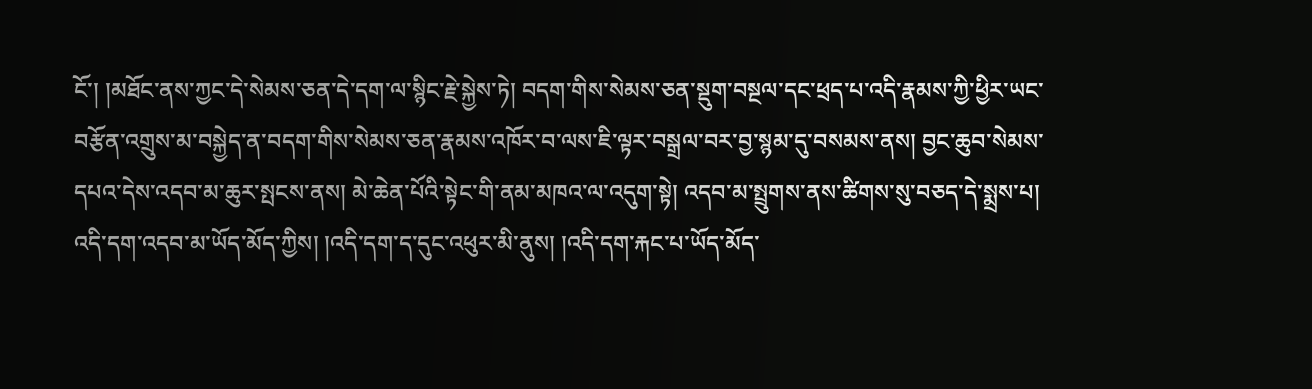ངོ་། །མཐོང་ནས་ཀྱང་དེ་སེམས་ཅན་དེ་དག་ལ་སྙིང་རྗེ་སྐྱེས་ཏེ། བདག་གིས་སེམས་ཅན་སྡུག་བསྔལ་དང་ཕྲད་པ་འདི་རྣམས་ཀྱི་ཕྱིར་ཡང་བརྩོན་འགྲུས་མ་བསྐྱེད་ན་བདག་གིས་སེམས་ཅན་རྣམས་འཁོར་བ་ལས་ཇི་ལྟར་བསྒྲལ་བར་བྱ་སྙམ་དུ་བསམས་ནས། བྱང་ཆུབ་སེམས་དཔའ་དེས་འདབ་མ་ཆུར་སྤངས་ནས། མེ་ཆེན་པོའི་སྟེང་གི་ནམ་མཁའ་ལ་འདུག་སྟེ། འདབ་མ་སྤྲུགས་ནས་ཚིགས་སུ་བཅད་དེ་སྨྲས་པ། འདི་དག་འདབ་མ་ཡོད་མོད་ཀྱིས། །འདི་དག་ད་དུང་འཕུར་མི་ནུས། །འདི་དག་རྐང་པ་ཡོད་མོད་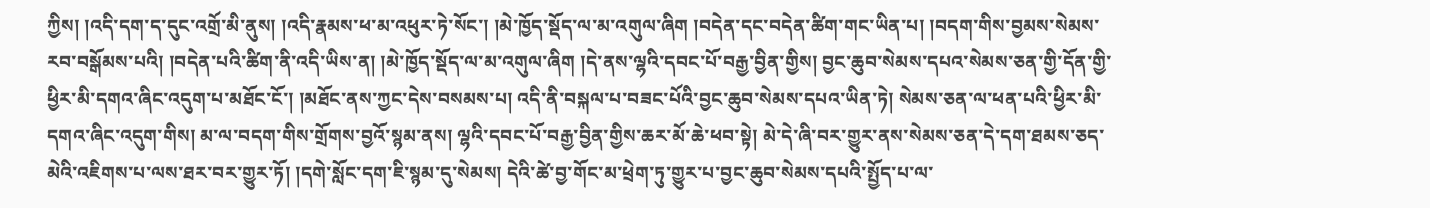ཀྱིས། །འདི་དག་ད་དུང་འགྲོ་མི་ནུས། །འདི་རྣམས་ཕ་མ་འཕུར་ཏེ་སོང་། །མེ་ཁྱོད་སྡོད་ལ་མ་འགུལ་ཞིག །བདེན་དང་བདེན་ཚིག་གང་ཡིན་པ། །བདག་གིས་བྱམས་སེམས་རབ་བསྒོམས་པའི། །བདེན་པའི་ཚིག་ནི་འདི་ཡིས་ན། །མེ་ཁྱོད་སྡོད་ལ་མ་འགུལ་ཞིག །དེ་ནས་ལྷའི་དབང་པོ་བརྒྱ་བྱིན་གྱིས། བྱང་ཆུབ་སེམས་དཔའ་སེམས་ཅན་གྱི་དོན་གྱི་ཕྱིར་མི་དགའ་ཞིང་འདུག་པ་མཐོང་ངོ་། །མཐོང་ནས་ཀྱང་དེས་བསམས་པ། འདི་ནི་བསྐལ་པ་བཟང་པོའི་བྱང་ཆུབ་སེམས་དཔའ་ཡིན་ཏེ། སེམས་ཅན་ལ་ཕན་པའི་ཕྱིར་མི་དགའ་ཞིང་འདུག་གིས། མ་ལ་བདག་གིས་གྲོགས་བྱའོ་སྙམ་ནས། ལྷའི་དབང་པོ་བརྒྱ་བྱིན་གྱིས་ཆར་མོ་ཆེ་ཕབ་སྟེ། མེ་དེ་ཞི་བར་གྱུར་ནས་སེམས་ཅན་དེ་དག་ཐམས་ཅད་མེའི་འཇིགས་པ་ལས་ཐར་བར་གྱུར་ཏོ། །དགེ་སློང་དག་ཇི་སྙམ་དུ་སེམས། དེའི་ཚེ་བྱ་གོང་མ་ཕྲེག་ཏུ་གྱུར་པ་བྱང་ཆུབ་སེམས་དཔའི་སྤྱོད་པ་ལ་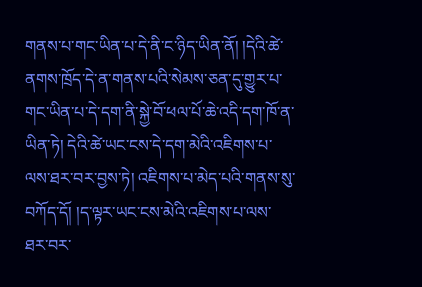གནས་པ་གང་ཡིན་པ་དེ་ནི་ང་ཉིད་ཡིན་ནོ། །དེའི་ཚེ་ནགས་ཁྲོད་དེ་ན་གནས་པའི་སེམས་ཅན་དུ་གྱུར་པ་གང་ཡིན་པ་དེ་དག་ནི་སྐྱེ་བོ་ཕལ་པོ་ཆེ་འདི་དག་ཁོ་ན་ཡིན་ཏེ། དེའི་ཚེ་ཡང་ངས་དེ་དག་མེའི་འཇིགས་པ་ལས་ཐར་བར་བྱས་ཏེ། འཇིགས་པ་མེད་པའི་གནས་སུ་བཀོད་དོ། །ད་ལྟར་ཡང་ངས་མེའི་འཇིགས་པ་ལས་ཐར་བར་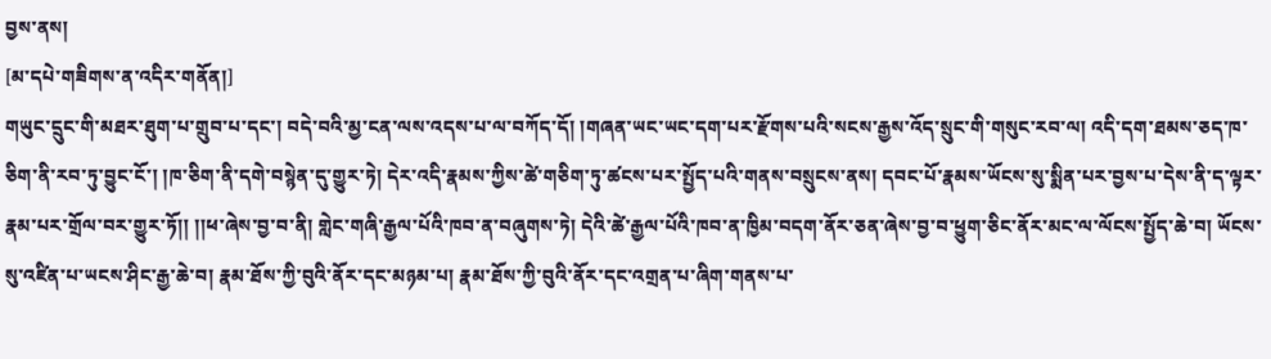བྱས་ནས།
[མ་དཔེ་གཟིགས་ན་འདིར་གནོན།]
གཡུང་དྲུང་གི་མཐར་ཐུག་པ་གྲུབ་པ་དང་། བདེ་བའི་མྱ་ངན་ལས་འདས་པ་ལ་བཀོད་དོ། །གཞན་ཡང་ཡང་དག་པར་རྫོགས་པའི་སངས་རྒྱས་འོད་སྲུང་གི་གསུང་རབ་ལ། འདི་དག་ཐམས་ཅད་ཁ་ཅིག་ནི་རབ་ཏུ་བྱུང་ངོ་། །ཁ་ཅིག་ནི་དགེ་བསྙེན་དུ་གྱུར་ཏེ། དེར་འདི་རྣམས་ཀྱིས་ཚེ་གཅིག་ཏུ་ཚངས་པར་སྤྱོད་པའི་གནས་བསྲུངས་ནས། དབང་པོ་རྣམས་ཡོངས་སུ་སྨིན་པར་བྱས་པ་དེས་ནི་ད་ལྟར་རྣམ་པར་གྲོལ་བར་གྱུར་ཏོ།། །།ཕ་ཞེས་བྱ་བ་ནི། གླེང་གཞི་རྒྱལ་པོའི་ཁབ་ན་བཞུགས་ཏེ། དེའི་ཚེ་རྒྱལ་པོའི་ཁབ་ན་ཁྱིམ་བདག་ནོར་ཅན་ཞེས་བྱ་བ་ཕྱུག་ཅིང་ནོར་མང་ལ་ལོངས་སྤྱོད་ཆེ་བ། ཡོངས་སུ་འཛིན་པ་ཡངས་ཤིང་རྒྱ་ཆེ་བ། རྣམ་ཐོས་ཀྱི་བུའི་ནོར་དང་མཉམ་པ། རྣམ་ཐོས་ཀྱི་བུའི་ནོར་དང་འགྲན་པ་ཞིག་གནས་པ་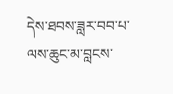དེས་ཐབས་ཟླར་བབ་པ་ལས་ཆུང་མ་བླངས་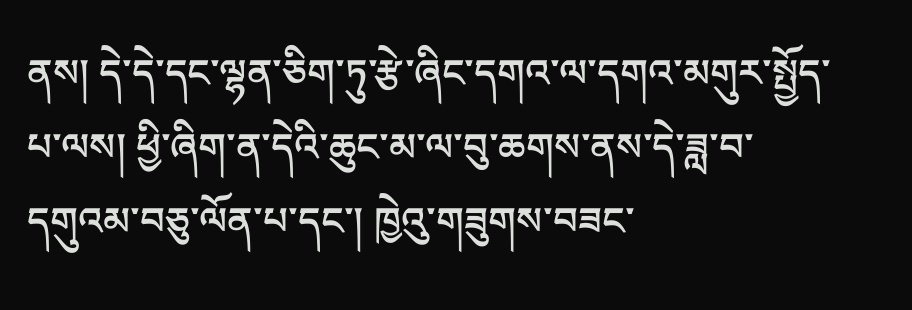ནས། དེ་དེ་དང་ལྷན་ཅིག་ཏུ་རྩེ་ཞིང་དགའ་ལ་དགའ་མགུར་སྤྱོད་པ་ལས། ཕྱི་ཞིག་ན་དེའི་ཆུང་མ་ལ་བུ་ཆགས་ནས་དེ་ཟླ་བ་དགུའམ་བཅུ་ལོན་པ་དང་། ཁྱེའུ་གཟུགས་བཟང་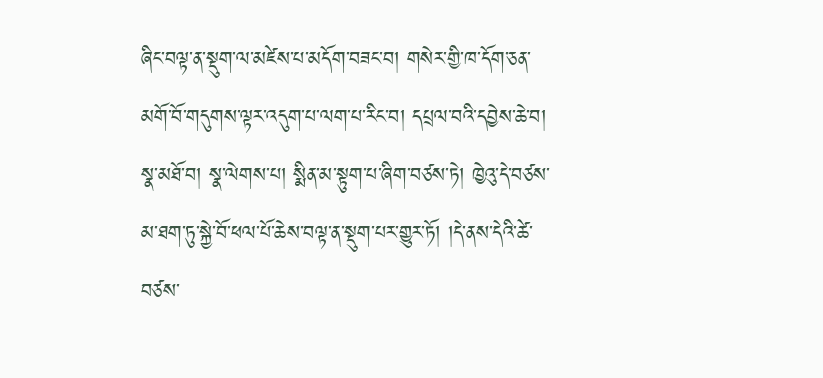ཞིང་བལྟ་ན་སྡུག་ལ་མཛེས་པ་མདོག་བཟང་བ། གསེར་གྱི་ཁ་དོག་ཅན་མགོ་བོ་གདུགས་ལྟར་འདུག་པ་ལག་པ་རིང་བ། དཔྲལ་བའི་དབྱེས་ཆེ་བ། སྣ་མཐོ་བ། སྣ་ལེགས་པ། སྨིན་མ་སྟུག་པ་ཞིག་བཙས་ཏེ། ཁྱེའུ་དེ་བཙས་མ་ཐག་ཏུ་སྐྱེ་བོ་ཕལ་པོ་ཆེས་བལྟ་ན་སྡུག་པར་གྱུར་ཏོ། །དེ་ནས་དེའི་ཚེ་བཙས་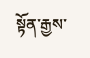སྟོན་རྒྱས་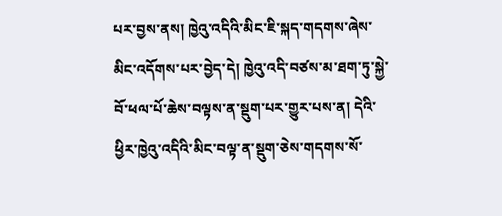པར་བྱས་ནས། ཁྱེའུ་འདིའི་མིང་ཇི་སྐད་གདགས་ཞེས་མིང་འདོགས་པར་བྱེད་དེ། ཁྱེའུ་འདི་བཙས་མ་ཐག་ཏུ་སྐྱེ་བོ་ཕལ་པོ་ཆེས་བལྟས་ན་སྡུག་པར་གྱུར་པས་ན། དེའི་ཕྱིར་ཁྱེའུ་འདིའི་མིང་བལྟ་ན་སྡུག་ཅེས་གདགས་སོ་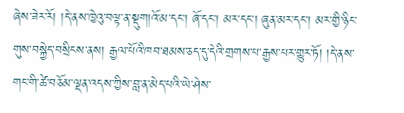ཞེས་ཟེར་རོ། །དེ་ནས་ཁྱེའུ་བལྟ་ན་སྡུག།འོ་མ་དང་། ཞོ་དང་། མར་དང་། ཞུན་མར་དང་། མར་གྱི་ཉིང་གུས་བསྐྱེད་བསྲིངས་ནས། རྒྱལ་པོའི་ཁབ་ཐམས་ཅད་དུ་དེའི་གྲགས་པ་རྒྱས་པར་གྱུར་ཏོ། །དེ་ནས་གང་གི་ཚེ་བཅོམ་ལྡན་འདས་ཀྱིས་བླ་ན་མེད་པའི་ཡེ་ཤེས་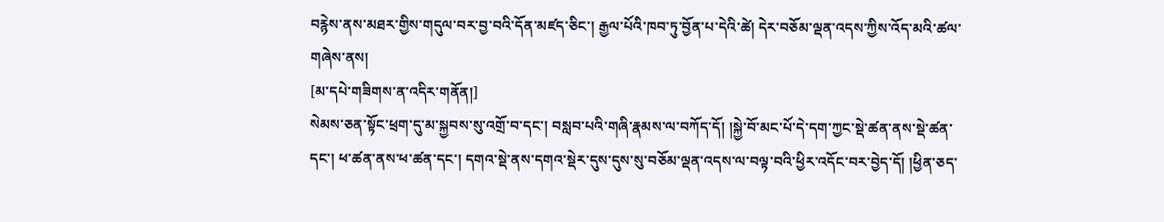བརྙེས་ནས་མཐར་གྱིས་གདུལ་བར་བྱ་བའི་དོན་མཛད་ཅིང་། རྒྱལ་པོའི་ཁབ་ཏུ་བྱོན་པ་དེའི་ཚེ། དེར་བཅོམ་ལྡན་འདས་ཀྱིས་འོད་མའི་ཚལ་གཞེས་ནས།
[མ་དཔེ་གཟིགས་ན་འདིར་གནོན།]
སེམས་ཅན་སྟོང་ཕྲག་དུ་མ་སྐྱབས་སུ་འགྲོ་བ་དང་། བསླབ་པའི་གཞི་རྣམས་ལ་བཀོད་དོ། །སྐྱེ་བོ་མང་པོ་དེ་དག་ཀྱང་སྡེ་ཚན་ནས་སྡེ་ཚན་དང་། ཕ་ཚན་ནས་ཕ་ཚན་དང་། དགའ་སྡེ་ནས་དགའ་སྡེར་དུས་དུས་སུ་བཅོམ་ལྡན་འདས་ལ་བལྟ་བའི་ཕྱིར་འདོང་བར་བྱེད་དོ། །ཕྱིན་ཅད་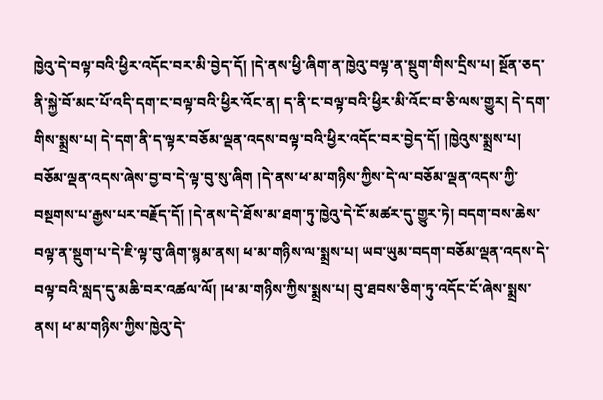ཁྱེའུ་དེ་བལྟ་བའི་ཕྱིར་འདོང་བར་མི་བྱེད་དོ། །དེ་ནས་ཕྱི་ཞིག་ན་ཁྱེའུ་བལྟ་ན་སྡུག་གིས་དྲིས་པ། སྔོན་ཅད་ནི་སྐྱེ་བོ་མང་པོ་འདི་དག་ང་བལྟ་བའི་ཕྱིར་འོང་ན། ད་ནི་ང་བལྟ་བའི་ཕྱིར་མི་འོང་བ་ཅི་ལས་གྱུར། དེ་དག་གིས་སྨྲས་པ། དེ་དག་ནི་ད་ལྟར་བཅོམ་ལྡན་འདས་བལྟ་བའི་ཕྱིར་འདོང་བར་བྱེད་དོ། །ཁྱེའུས་སྨྲས་པ། བཅོམ་ལྡན་འདས་ཞེས་བྱ་བ་དེ་ལྟ་བུ་སུ་ཞིག །དེ་ནས་ཕ་མ་གཉིས་ཀྱིས་དེ་ལ་བཅོམ་ལྡན་འདས་ཀྱི་བསྔགས་པ་རྒྱས་པར་བརྗོད་དོ། །དེ་ནས་དེ་ཐོས་མ་ཐག་ཏུ་ཁྱེའུ་དེ་ངོ་མཚར་དུ་གྱུར་ཏེ། བདག་བས་ཆེས་བལྟ་ན་སྡུག་པ་དེ་ཇི་ལྟ་བུ་ཞིག་སྙམ་ནས། ཕ་མ་གཉིས་ལ་སྨྲས་པ། ཡབ་ཡུམ་བདག་བཅོམ་ལྡན་འདས་དེ་བལྟ་བའི་སླད་དུ་མཆི་བར་འཚལ་ལོ། །ཕ་མ་གཉིས་ཀྱིས་སྨྲས་པ། བུ་ཐབས་ཅིག་ཏུ་འདོང་ངོ་ཞེས་སྨྲས་ནས། ཕ་མ་གཉིས་ཀྱིས་ཁྱེའུ་དེ་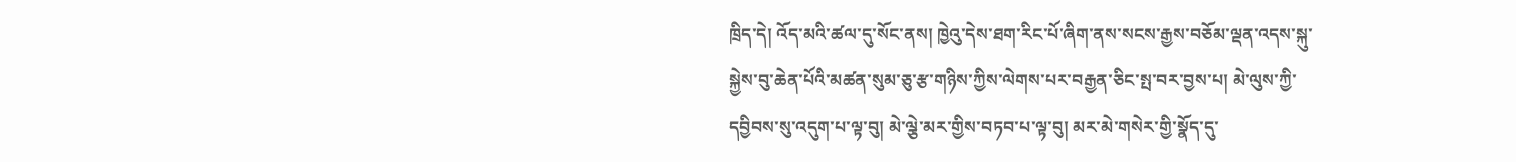ཁྲིད་དེ། འོད་མའི་ཚལ་དུ་སོང་ནས། ཁྱེའུ་དེས་ཐག་རིང་པོ་ཞིག་ནས་སངས་རྒྱས་བཅོམ་ལྡན་འདས་སྐུ་སྐྱེས་བུ་ཆེན་པོའི་མཚན་སུམ་ཅུ་རྩ་གཉིས་ཀྱིས་ལེགས་པར་བརྒྱན་ཅིང་སྤ་བར་བྱས་པ། མེ་ལུས་ཀྱི་དབྱིབས་སུ་འདུག་པ་ལྟ་བུ། མེ་ལྕེ་མར་གྱིས་བཏབ་པ་ལྟ་བུ། མར་མེ་གསེར་གྱི་སྣོད་དུ་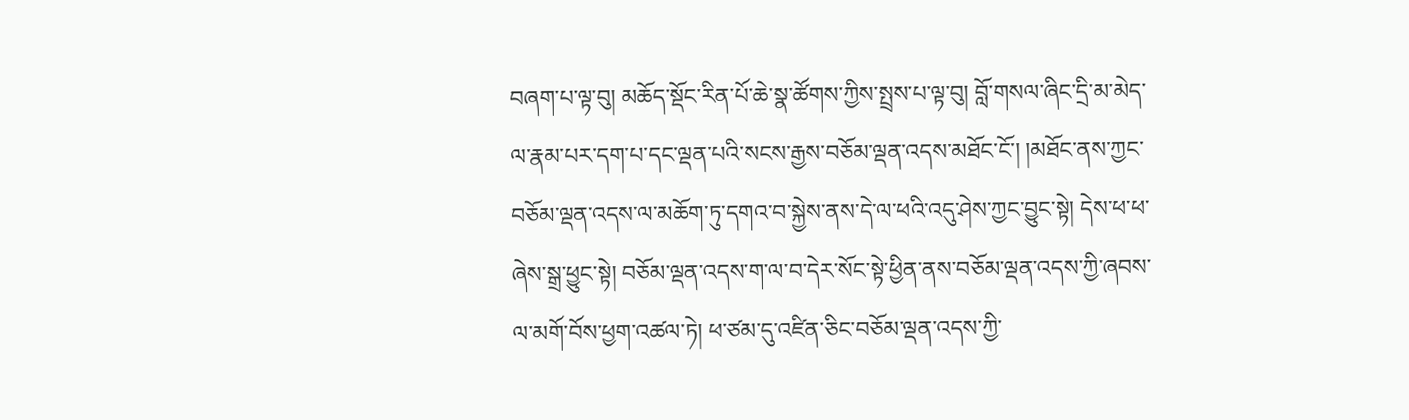བཞག་པ་ལྟ་བུ། མཆོད་སྡོང་རིན་པོ་ཆེ་སྣ་ཚོགས་ཀྱིས་སྤྲས་པ་ལྟ་བུ། བློ་གསལ་ཞིང་དྲི་མ་མེད་ལ་རྣམ་པར་དག་པ་དང་ལྡན་པའི་སངས་རྒྱས་བཅོམ་ལྡན་འདས་མཐོང་ངོ་། །མཐོང་ནས་ཀྱང་བཅོམ་ལྡན་འདས་ལ་མཆོག་ཏུ་དགའ་བ་སྐྱེས་ནས་དེ་ལ་ཕའི་འདུ་ཤེས་ཀྱང་བྱུང་སྟེ། དེས་ཕ་ཕ་ཞེས་སྒྲ་ཕྱུང་སྟེ། བཅོམ་ལྡན་འདས་ག་ལ་བ་དེར་སོང་སྟེ་ཕྱིན་ནས་བཅོམ་ལྡན་འདས་ཀྱི་ཞབས་ལ་མགོ་བོས་ཕྱག་འཚལ་ཏེ། ཕ་ཙམ་དུ་འཛིན་ཅིང་བཅོམ་ལྡན་འདས་ཀྱི་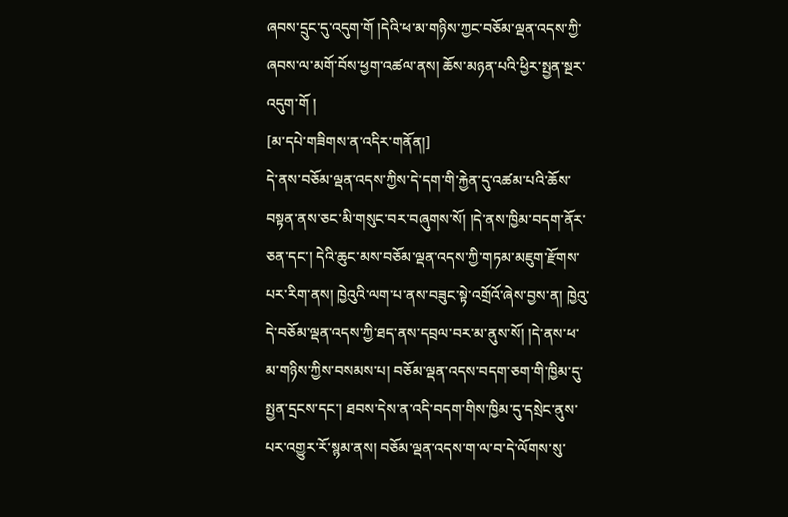ཞབས་དྲུང་དུ་འདུག་གོ །དེའི་ཕ་མ་གཉིས་ཀྱང་བཅོམ་ལྡན་འདས་ཀྱི་ཞབས་ལ་མགོ་བོས་ཕྱག་འཚལ་ནས། ཆོས་མཉན་པའི་ཕྱིར་སྤྱན་སྔར་འདུག་གོ །
[མ་དཔེ་གཟིགས་ན་འདིར་གནོན།]
དེ་ནས་བཅོམ་ལྡན་འདས་ཀྱིས་དེ་དག་གི་རྐྱེན་དུ་འཚམ་པའི་ཆོས་བསྟན་ནས་ཅང་མི་གསུང་བར་བཞུགས་སོ། །དེ་ནས་ཁྱིམ་བདག་ནོར་ཅན་དང་། དེའི་ཆུང་མས་བཅོམ་ལྡན་འདས་ཀྱི་གཏམ་མཇུག་རྫོགས་པར་རིག་ནས། ཁྱེའུའི་ལག་པ་ནས་བཟུང་སྟེ་འགྲོའོ་ཞེས་བྱས་ན། ཁྱེའུ་དེ་བཅོམ་ལྡན་འདས་ཀྱི་ཐད་ནས་དབྲལ་བར་མ་ནུས་སོ། །དེ་ནས་ཕ་མ་གཉིས་ཀྱིས་བསམས་པ། བཅོམ་ལྡན་འདས་བདག་ཅག་གི་ཁྱིམ་དུ་སྤྱན་དྲངས་དང་། ཐབས་དེས་ན་འདི་བདག་གིས་ཁྱིམ་དུ་དསྲེང་ནུས་པར་འགྱུར་རོ་སྙམ་ནས། བཅོམ་ལྡན་འདས་ག་ལ་བ་དེ་ལོགས་སུ་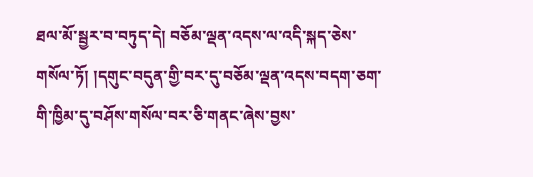ཐལ་མོ་སྦྱར་བ་བཏུད་དེ། བཅོམ་ལྡན་འདས་ལ་འདི་སྐད་ཅེས་གསོལ་ཏོ། །དགུང་བདུན་གྱི་བར་དུ་བཅོམ་ལྡན་འདས་བདག་ཅག་གི་ཁྱིམ་དུ་བཤོས་གསོལ་བར་ཅི་གནང་ཞེས་བྱས་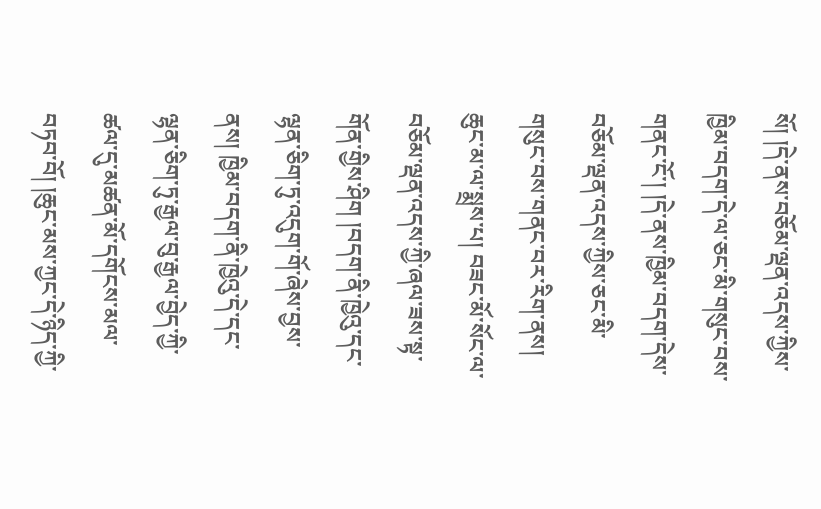སོ། །དེ་ནས་བཅོམ་ལྡན་འདས་ཀྱིས་ཁྱིམ་བདག་དེ་ལ་ཅང་མི་གསུང་བས་གནང་ངོ་། །དེ་ནས་ཁྱིམ་བདག་དེས་བཅོམ་ལྡན་འདས་ཀྱིས་ཅང་མི་གསུང་བས་གནང་བར་རིག་ནས། ཆུང་མ་ལ་སྨྲས་པ། བཟང་མོ་སོང་ལ་བཅོམ་ལྡན་འདས་ཀྱི་ཞལ་ཟས་སྟ་གོན་གྱིས་ཤིག །བདག་ནི་ཁྱེའུ་དང་ལྷན་ཅིག་ཏུ་འདུག་གོ་ཞེས་བྱས་ནས། ཁྱིམ་བདག་ནི་ཁྱེའུ་དེ་དང་ལྷན་ཅིག་ཏུ་རྒྱལ་བུ་རྒྱལ་བྱེད་ཀྱི་ཚལ་དུ་མཚན་མོ་དགོངས་མལ་བཏབ་བོ། །ཆུང་མས་ཀྱང་དེ་ཉིད་ཀྱི་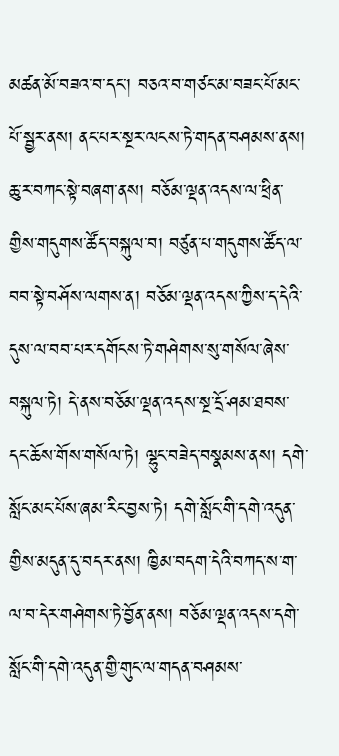མཚན་མོ་བཟའ་བ་དང་། བཅའ་བ་གཙང་མ་བཟང་པོ་མང་པོ་སྦྱར་ནས། ནང་པར་སྔར་ལངས་ཏེ་གདན་བཤམས་ནས། ཆུ་ར་བཀང་སྟེ་བཞག་ནས། བཅོམ་ལྡན་འདས་ལ་ཕྲིན་གྱིས་གདུགས་ཚོད་བསྐུལ་བ། བཙུན་པ་གདུགས་ཚོད་ལ་བབ་སྟེ་བཤོས་ལགས་ན། བཅོམ་ལྡན་འདས་ཀྱིས་ད་དེའི་དུས་ལ་བབ་པར་དགོངས་ཏེ་གཤེགས་སུ་གསོལ་ཞེས་བསྐུལ་ཏེ། དེ་ནས་བཅོམ་ལྡན་འདས་སྔ་དྲོ་ཤམ་ཐབས་དང་ཆོས་གོས་གསོལ་ཏེ། ལྷུང་བཟེད་བསྣམས་ནས། དགེ་སློང་མང་པོས་ཞམ་རིང་བྱས་ཏེ། དགེ་སློང་གི་དགེ་འདུན་གྱིས་མདུན་དུ་བདར་ནས། ཁྱིམ་བདག་དེའི་བཀད་ས་ག་ལ་བ་དེར་གཤེགས་ཏེ་བྱོན་ནས། བཅོམ་ལྡན་འདས་དགེ་སློང་གི་དགེ་འདུན་གྱི་གུང་ལ་གདན་བཤམས་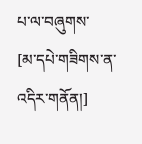པ་ལ་བཞུགས་
[མ་དཔེ་གཟིགས་ན་འདིར་གནོན།]